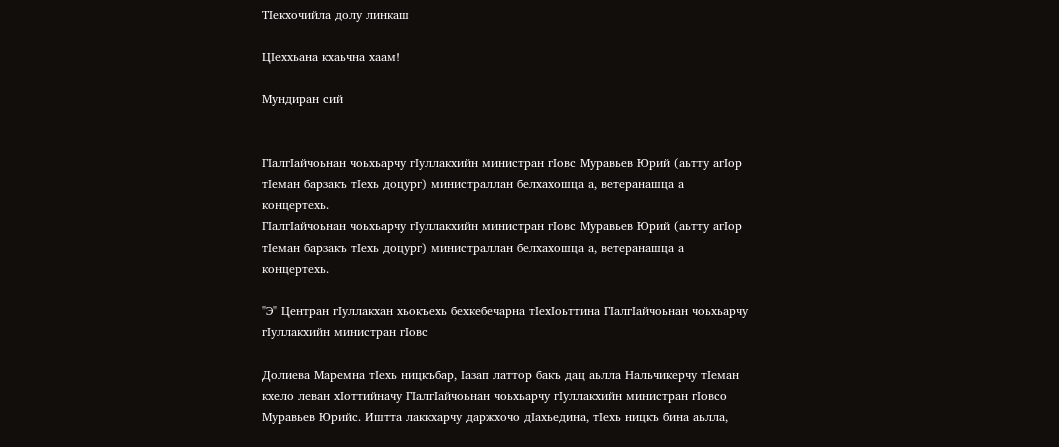ТIекхочийла долу линкаш

ЦIеххьана кхаьчна хаам!

Мундиран сий


ГIалгIайчоьнан чоьхьарчу гIуллакхийн министран гIовс Муравьев Юрий (аьтту агIор тIеман барзакъ тIехь доцург) министраллан белхахошца а, ветеранашца а концертехь.
ГIалгIайчоьнан чоьхьарчу гIуллакхийн министран гIовс Муравьев Юрий (аьтту агIор тIеман барзакъ тIехь доцург) министраллан белхахошца а, ветеранашца а концертехь.

"Э" Центран гIуллакхан хьокъехь бехкебечарна тIехIоьттина ГIалгIайчоьнан чоьхьарчу гIуллакхийн министран гIовс

Долиева Маремна тIехь ницкъбар, Iазап латтор бакъ дац аьлла Нальчикерчу тIеман кхело леван хIоттийначу ГIалгIайчоьнан чоьхьарчу гIуллакхийн министран гIовсо Муравьев Юрийс. Иштта лаккхарчу даржхочо дIахьедина, тIехь ницкъ бина аьлла,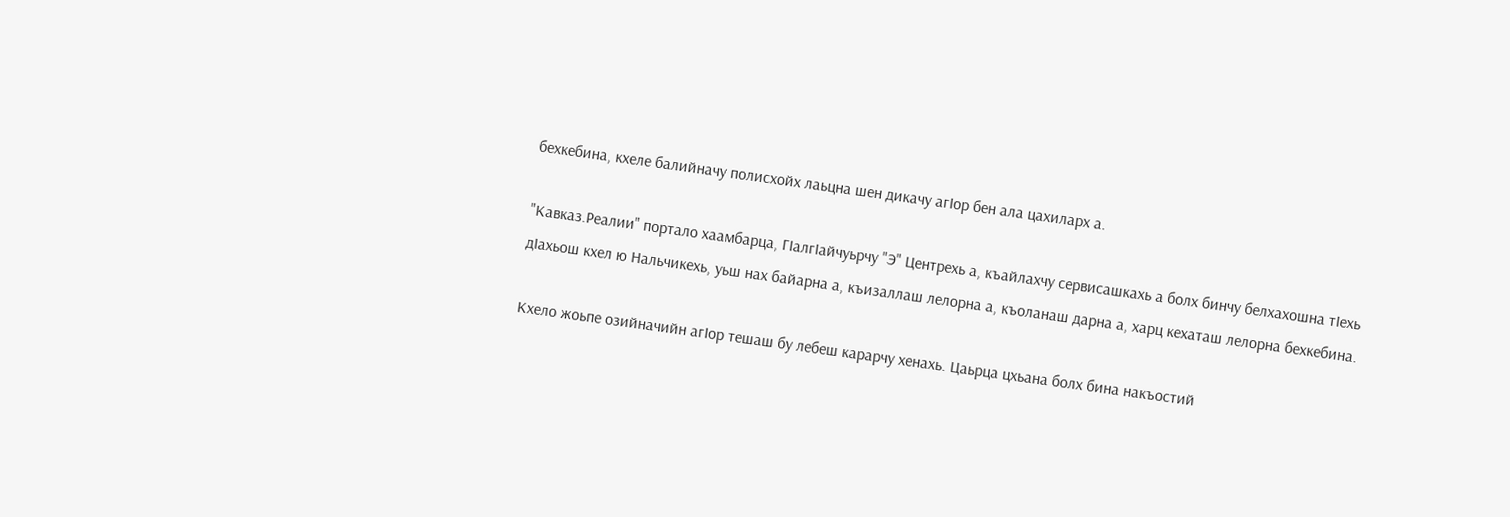бехкебина, кхеле балийначу полисхойх лаьцна шен дикачу агIор бен ала цахиларх а.

"Кавказ.Реалии" портало хаамбарца, ГIалгIайчуьрчу "Э" Центрехь а, къайлахчу сервисашкахь а болх бинчу белхахошна тIехь дIахьош кхел ю Нальчикехь, уьш нах байарна а, къизаллаш лелорна а, къоланаш дарна а, харц кехаташ лелорна бехкебина.

Кхело жоьпе озийначийн агIор тешаш бу лебеш карарчу хенахь. Цаьрца цхьана болх бина накъостий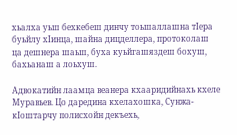хьалха уьш бехкебеш динчу тоьшаллашна тIера буьйлу хIинца, шайна дицделлера, протоколаш ца дешнера шаьш, буха куьйгашяздеш бохуш, бахьанаш а лоьхуш.

Адвокатийн лаамца веанера кхааридийнахь кхеле Муравьев. Цо даредина кхелахошка, Сунжа-кIоштарчу полисхойн декъехь,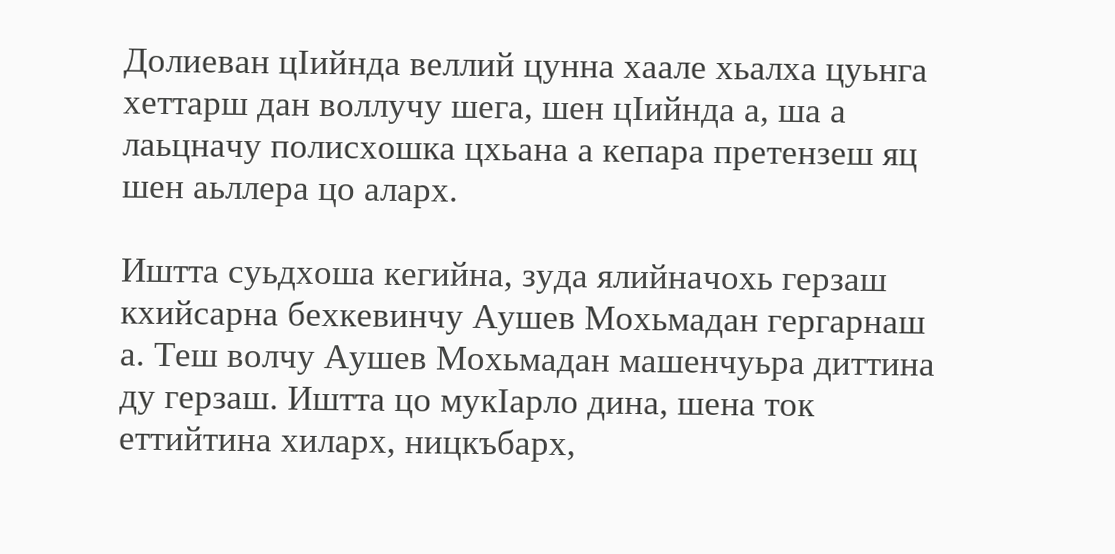Долиеван цIийнда веллий цунна хаале хьалха цуьнга хеттарш дан воллучу шега, шен цIийнда а, ша а лаьцначу полисхошка цхьана а кепара претензеш яц шен аьллера цо аларх.

Иштта суьдхоша кегийна, зуда ялийначохь герзаш кхийсарна бехкевинчу Аушев Мохьмадан гергарнаш а. Теш волчу Аушев Мохьмадан машенчуьра диттина ду герзаш. Иштта цо мукIарло дина, шена ток еттийтина хиларх, ницкъбарх,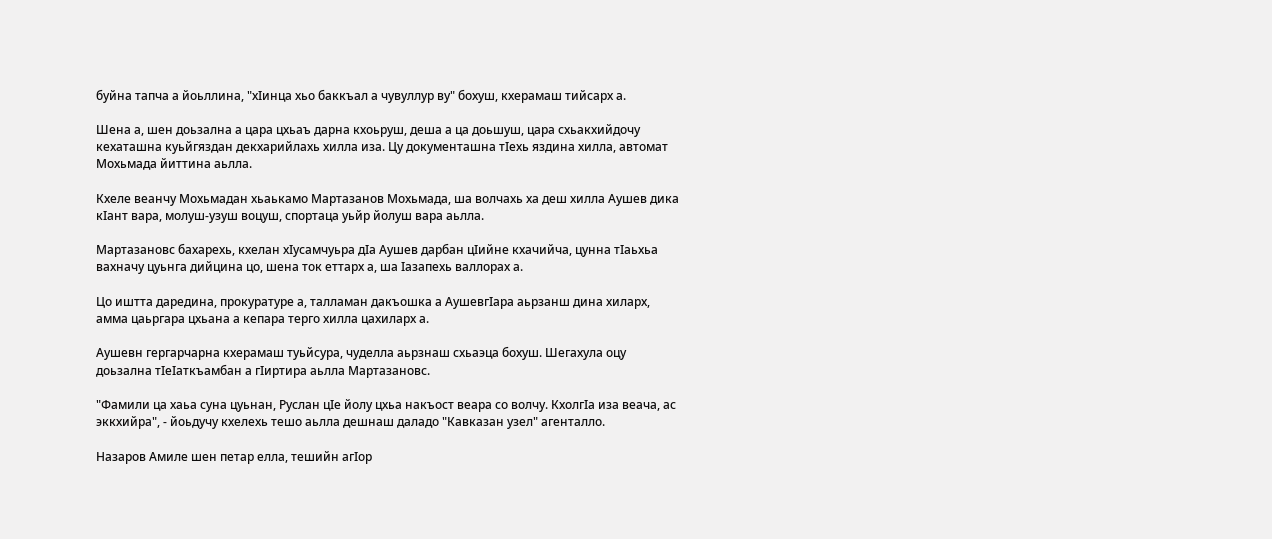буйна тапча а йоьллина, "хIинца хьо баккъал а чувуллур ву" бохуш, кхерамаш тийсарх а.

Шена а, шен доьзална а цара цхьаъ дарна кхоьруш, деша а ца доьшуш, цара схьакхийдочу кехаташна куьйгяздан декхарийлахь хилла иза. Цу документашна тIехь яздина хилла, автомат Мохьмада йиттина аьлла.

Кхеле веанчу Мохьмадан хьаькамо Мартазанов Мохьмада, ша волчахь ха деш хилла Аушев дика кIант вара, молуш-узуш воцуш, спортаца уьйр йолуш вара аьлла.

Мартазановс бахарехь, кхелан хIусамчуьра дIа Аушев дарбан цIийне кхачийча, цунна тIаьхьа вахначу цуьнга дийцина цо, шена ток еттарх а, ша Iазапехь валлорах а.

Цо иштта даредина, прокуратуре а, талламан дакъошка а АушевгIара аьрзанш дина хиларх, амма цаьргара цхьана а кепара терго хилла цахиларх а.

Аушевн гергарчарна кхерамаш туьйсура, чуделла аьрзнаш схьаэца бохуш. Шегахула оцу доьзална тIеIаткъамбан а гIиртира аьлла Мартазановс.

"Фамили ца хаьа суна цуьнан, Руслан цIе йолу цхьа накъост веара со волчу. КхолгIа иза веача, ас эккхийра", - йоьдучу кхелехь тешо аьлла дешнаш даладо "Кавказан узел" агенталло.

Назаров Амиле шен петар елла, тешийн агIор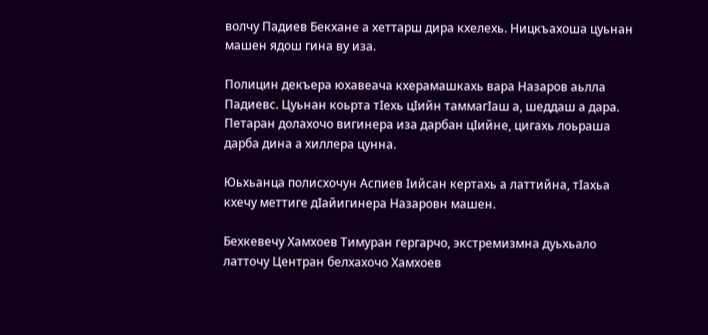волчу Падиев Бекхане а хеттарш дира кхелехь. Ницкъахоша цуьнан машен ядош гина ву иза.

Полицин декъера юхавеача кхерамашкахь вара Назаров аьлла Падиевс. Цуьнан коьрта тIехь цIийн таммагIаш а, шеддаш а дара. Петаран долахочо вигинера иза дарбан цIийне, цигахь лоьраша дарба дина а хиллера цунна.

Юьхьанца полисхочун Аспиев Iийсан кертахь а латтийна, тIахьа кхечу меттиге дIайигинера Назаровн машен.

Бехкевечу Хамхоев Тимуран гергарчо, экстремизмна дуьхьало латточу Центран белхахочо Хамхоев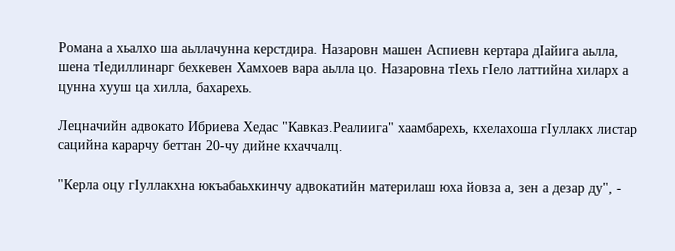Романа а хьалхо ша аьллачунна керстдира. Назаровн машен Аспиевн кертара дIайига аьлла, шена тIедиллинарг бехкевен Хамхоев вара аьлла цо. Назаровна тIехь гIело латтийна хиларх а цунна хууш ца хилла, бахарехь.

Лецначийн адвокато Ибриева Хедас "Кавказ.Реалиига" хаамбарехь, кхелахоша гIуллакх листар сацийна карарчу беттан 20-чу дийне кхаччалц.

"Керла оцу гIуллакхна юкъабаьхкинчу адвокатийн материлаш юха йовза а, зен а дезар ду", -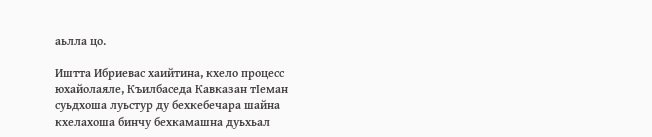аьлла цо.

Иштта Ибриевас хаийтина, кхело процесс юхайолаяле, Къилбаседа Кавказан тIеман суьдхоша луьстур ду бехкебечара шайна кхелахоша бинчу бехкамашна дуьхьал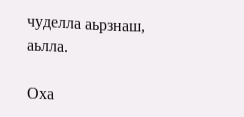чуделла аьрзнаш, аьлла.

Оха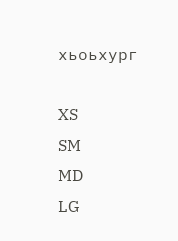хьоьхург

XS
SM
MD
LG